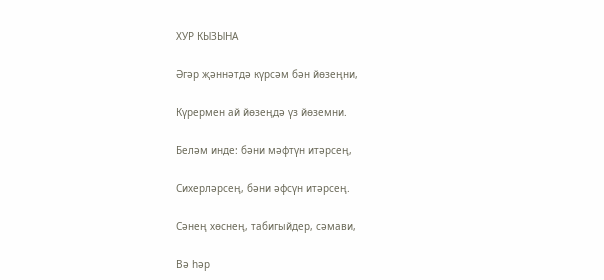ХУР КЫЗЫНА

Әгәр җәннәтдә күрсәм бән йөзеңни,

Күрермен ай йөзеңдә үз йөземни.

Беләм инде: бәни мәфтүн итәрсең,

Сихерләрсең, бәни әфсүн итәрсең.

Сәнең хөснең, табигыйдер, сәмави,

Вә һәр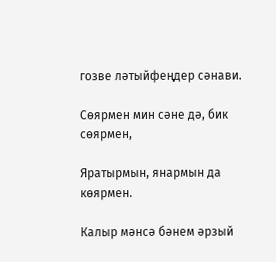гозве ләтыйфеңдер сәнави.

Сөярмен мин сәне дә, бик сөярмен,

Яратырмын, янармын да көярмен.

Калыр мәнсә бәнем әрзый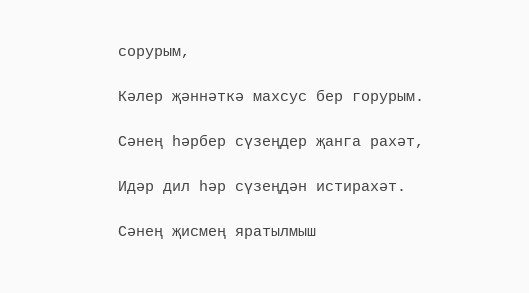сорурым,

Кәлер җәннәткә махсус бер горурым.

Сәнең һәрбер сүзеңдер җанга рахәт,

Идәр дил һәр сүзеңдән истирахәт.

Сәнең җисмең яратылмыш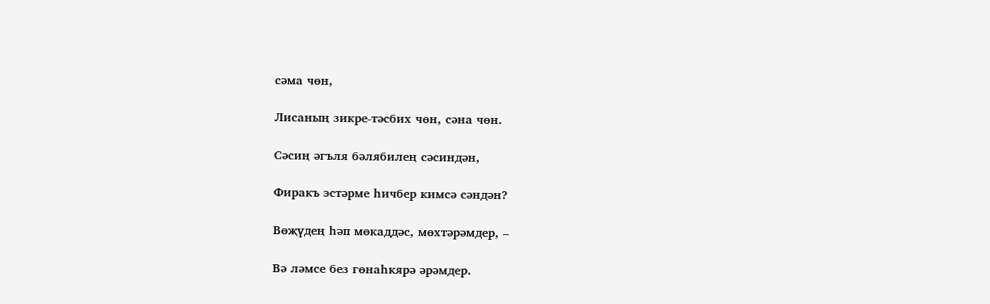сәма чөн,

Лисаның зикре-тәсбих чөн, сәна чөн.

Сәсиң әгъля бәлябилең сәсиндән,

Фиракъ эстәрме һичбер кимсә сәндән?

Вөҗүдең һәп мөкаддәс, мөхтәрәмдер, –

Вә ләмсе без гөнаһкярә әрәмдер.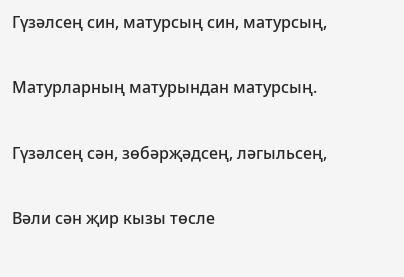Гүзәлсең син, матурсың син, матурсың,

Матурларның матурындан матурсың.

Гүзәлсең сән, зөбәрҗәдсең, ләгыльсең,

Вәли сән җир кызы төсле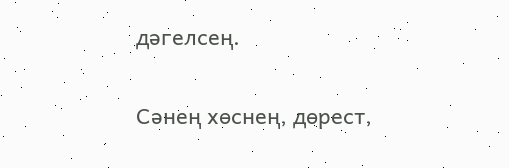дәгелсең.

Сәнең хөснең, дөрест,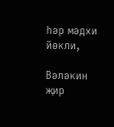һәр мәдхи йөкли,

Вәләкин җир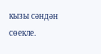кызы сәндән сөекле.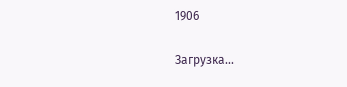1906

Загрузка...